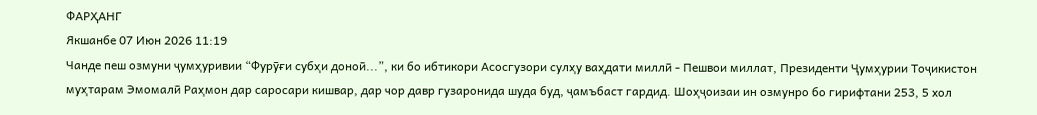ФАРҲАНГ
Якшанбе 07 Июн 2026 11:19
Чанде пеш озмуни ҷумҳуривии “Фурӯғи субҳи доноӣ...”, ки бо ибтикори Асосгузори сулҳу ваҳдати миллӣ - Пешвои миллат, Президенти Ҷумҳурии Тоҷикистон муҳтарам Эмомалӣ Раҳмон дар саросари кишвар, дар чор давр гузаронида шуда буд, ҷамъбаст гардид. Шоҳҷоизаи ин озмунро бо гирифтани 253, 5 хол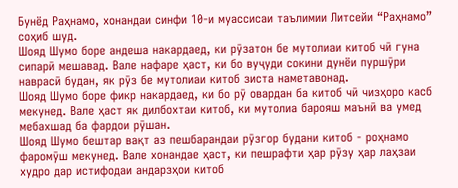Бунёд Раҳнамо, хонандаи синфи 10-и муассисаи таълимии Литсейи “Раҳнамо” соҳиб шуд.
Шояд Шумо боре андеша накардаед, ки рӯзатон бе мутолиаи китоб чӣ гуна сипарӣ мешавад. Вале нафаре ҳаст, ки бо вуҷуди сокини дунёи пуршӯри наврасӣ будан, як рӯз бе мутолиаи китоб зиста наметавонад.
Шояд Шумо боре фикр накардаед, ки бо рӯ овардан ба китоб чӣ чизҳоро касб мекунед. Вале ҳаст як дилбохтаи китоб, ки мутолиа барояш маънӣ ва умед мебахшад ба фардои рӯшан.
Шояд Шумо бештар вақт аз пешбарандаи рӯзгор будани китоб - роҳнамо фаромӯш мекунед. Вале хонандае ҳаст, ки пешрафти ҳар рӯзу ҳар лаҳзаи худро дар истифодаи андарзҳои китоб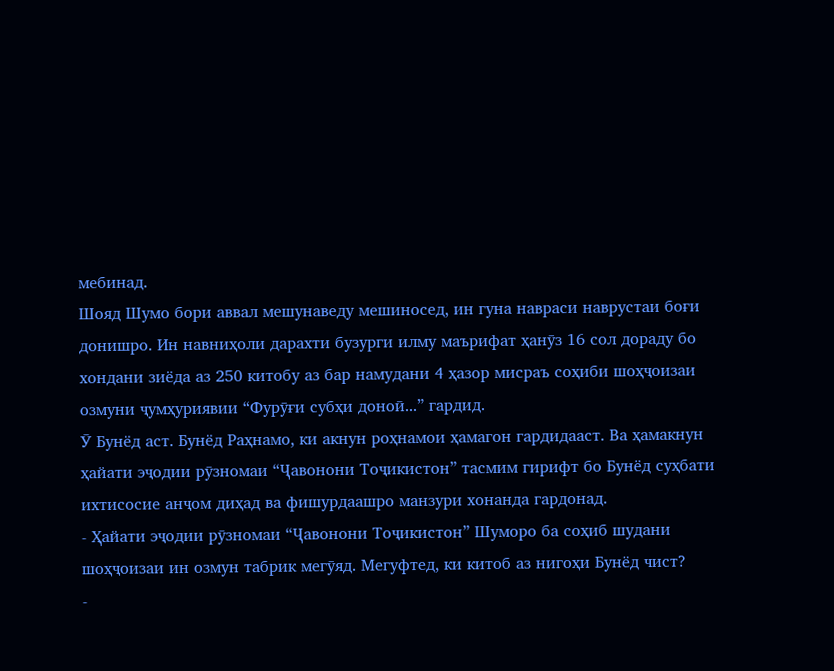мебинад.
Шояд Шумо бори аввал мешунаведу мешиносед, ин гуна навраси наврустаи боғи донишро. Ин навниҳоли дарахти бузурги илму маърифат ҳанӯз 16 сол дораду бо хондани зиёда аз 250 китобу аз бар намудани 4 ҳазор мисраъ соҳиби шоҳҷоизаи озмуни ҷумҳуриявии “Фурӯғи субҳи доноӣ...” гардид.
Ӯ Бунёд аст. Бунёд Раҳнамо, ки акнун роҳнамои ҳамагон гардидааст. Ва ҳамакнун ҳайати эҷодии рӯзномаи “Ҷавонони Тоҷикистон” тасмим гирифт бо Бунёд суҳбати ихтисосие анҷом диҳад ва фишурдаашро манзури хонанда гардонад.
- Ҳайати эҷодии рӯзномаи “Ҷавонони Тоҷикистон” Шуморо ба соҳиб шудани шоҳҷоизаи ин озмун табрик мегӯяд. Мегуфтед, ки китоб аз нигоҳи Бунёд чист?
-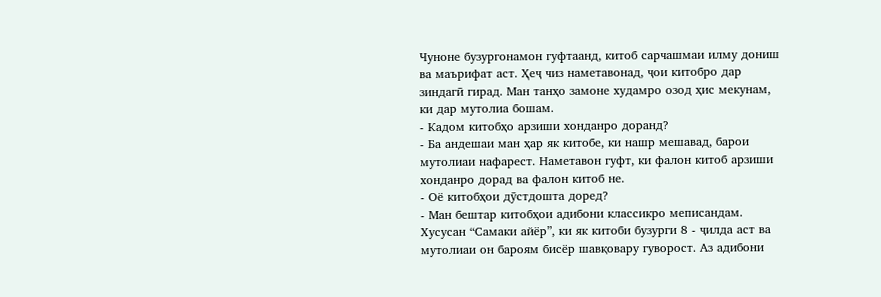Чуноне бузургонамон гуфтаанд, китоб сарчашмаи илму дониш ва маърифат аст. Ҳеҷ чиз наметавонад, ҷои китобро дар зиндагӣ гирад. Ман танҳо замоне худамро озод ҳис мекунам, ки дар мутолиа бошам.
- Кадом китобҳо арзиши хонданро доранд?
- Ба андешаи ман ҳар як китобе, ки нашр мешавад, барои мутолиаи нафарест. Наметавон гуфт, ки фалон китоб арзиши хонданро дорад ва фалон китоб не.
- Оё китобҳои дӯстдошта доред?
- Ман бештар китобҳои адибони классикро меписандам. Хусусан “Самаки айёр”, ки як китоби бузурги 8 - ҷилда аст ва мутолиаи он бароям бисёр шавқовару гуворост. Аз адибони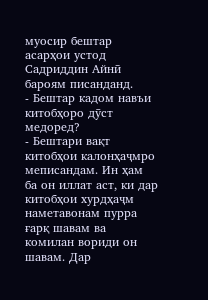муосир бештар асарҳои устод Садриддин Айнӣ бароям писанданд.
- Бештар кадом навъи китобҳоро дӯст медоред?
- Бештари вақт китобҳои калонҳаҷмро меписандам. Ин ҳам ба он иллат аст, ки дар китобҳои хурдҳаҷм наметавонам пурра ғарқ шавам ва комилан вориди он шавам. Дар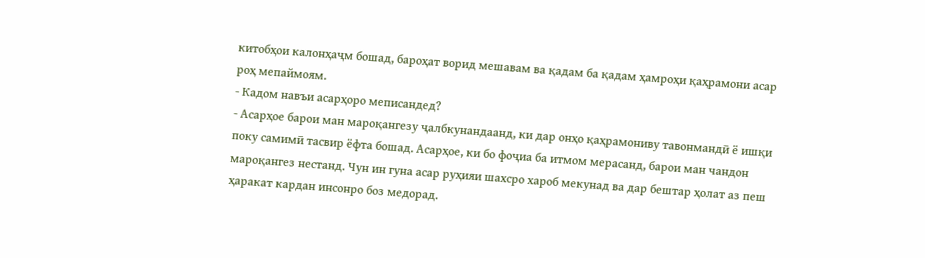китобҳои калонҳаҷм бошад, бароҳат ворид мешавам ва қадам ба қадам ҳамроҳи қаҳрамони асар роҳ мепаймоям.
- Кадом навъи асарҳоро меписандед?
- Асарҳое барои ман мароқангезу ҷалбкунандаанд, ки дар онҳо қаҳрамониву тавонмандӣ ё ишқи поку самимӣ тасвир ёфта бошад. Асарҳое, ки бо фоҷиа ба итмом мерасанд, барои ман чандон мароқангез нестанд. Чун ин гуна асар руҳияи шахсро хароб мекунад ва дар бештар ҳолат аз пеш ҳаракат кардан инсонро боз медорад.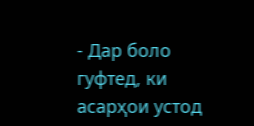- Дар боло гуфтед, ки асарҳои устод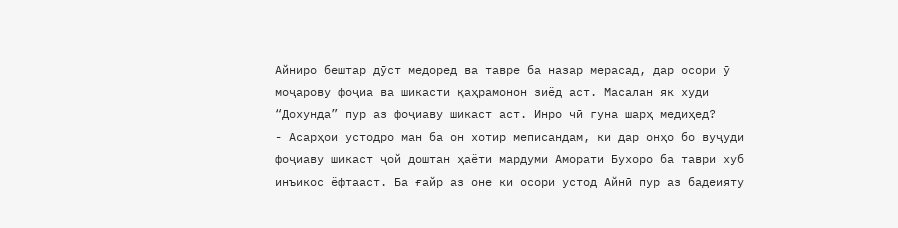Айниро бештар дӯст медоред ва тавре ба назар мерасад, дар осори ӯ моҷарову фоҷиа ва шикасти қаҳрамонон зиёд аст. Масалан як худи “Дохунда” пур аз фоҷиаву шикаст аст. Инро чӣ гуна шарҳ медиҳед?
- Асарҳои устодро ман ба он хотир меписандам, ки дар онҳо бо вуҷуди фоҷиаву шикаст ҷой доштан ҳаёти мардуми Аморати Бухоро ба таври хуб инъикос ёфтааст. Ба ғайр аз оне ки осори устод Айнӣ пур аз бадеияту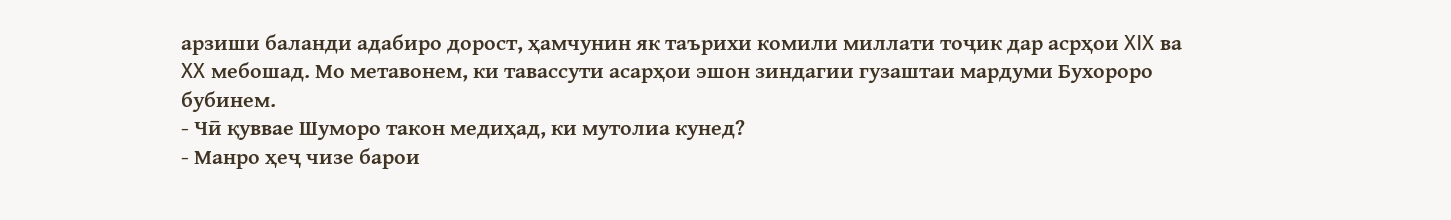арзиши баланди адабиро дорост, ҳамчунин як таърихи комили миллати тоҷик дар асрҳои XIX ва XX мебошад. Мо метавонем, ки тавассути асарҳои эшон зиндагии гузаштаи мардуми Бухороро бубинем.
- Чӣ қуввае Шуморо такон медиҳад, ки мутолиа кунед?
- Манро ҳеҷ чизе барои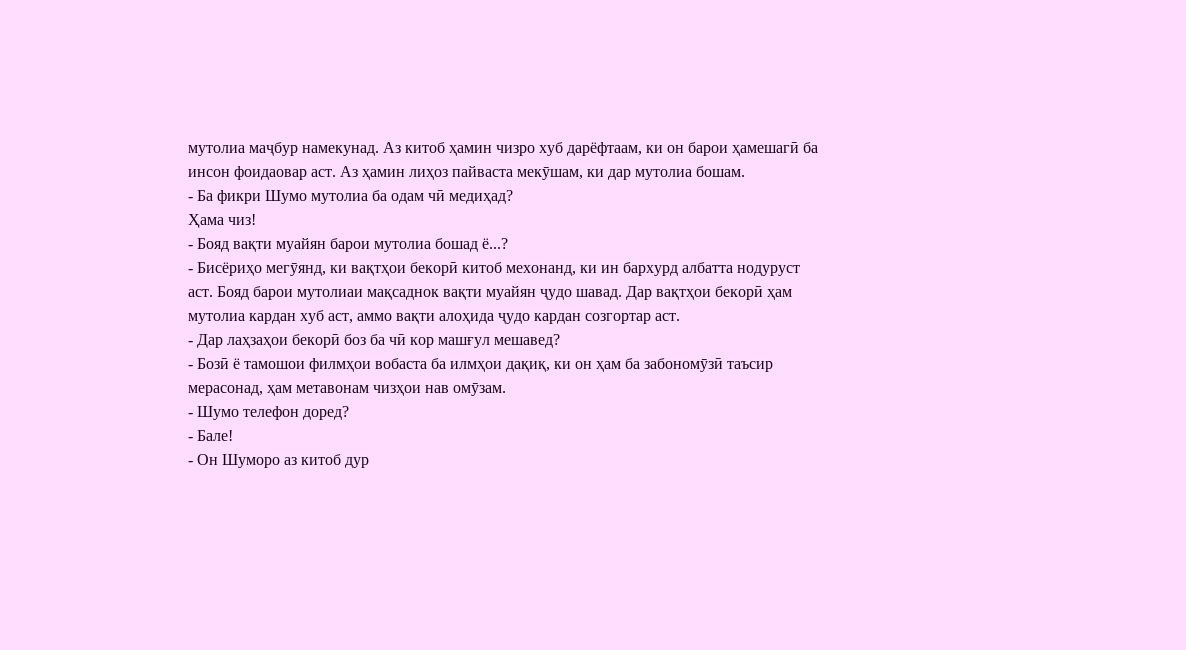мутолиа маҷбур намекунад. Аз китоб ҳамин чизро хуб дарёфтаам, ки он барои ҳамешагӣ ба инсон фоидаовар аст. Аз ҳамин лиҳоз пайваста мекӯшам, ки дар мутолиа бошам.
- Ба фикри Шумо мутолиа ба одам чӣ медиҳад?
Ҳама чиз!
- Бояд вақти муайян барои мутолиа бошад ё...?
- Бисёриҳо мегӯянд, ки вақтҳои бекорӣ китоб мехонанд, ки ин бархурд албатта нодуруст аст. Бояд барои мутолиаи мақсаднок вақти муайян ҷудо шавад. Дар вақтҳои бекорӣ ҳам мутолиа кардан хуб аст, аммо вақти алоҳида ҷудо кардан созгортар аст.
- Дар лаҳзаҳои бекорӣ боз ба чӣ кор машғул мешавед?
- Бозӣ ё тамошои филмҳои вобаста ба илмҳои дақиқ, ки он ҳам ба забономӯзӣ таъсир мерасонад, ҳам метавонам чизҳои нав омӯзам.
- Шумо телефон доред?
- Бале!
- Он Шуморо аз китоб дур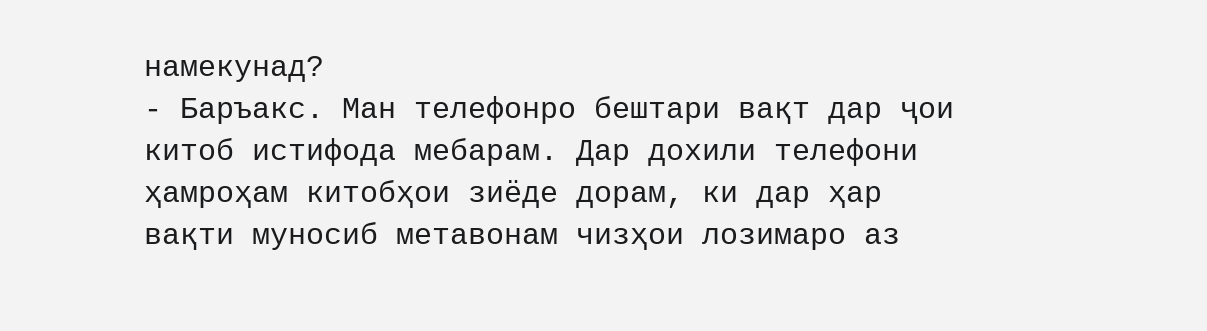намекунад?
- Баръакс. Ман телефонро бештари вақт дар ҷои китоб истифода мебарам. Дар дохили телефони ҳамроҳам китобҳои зиёде дорам, ки дар ҳар вақти муносиб метавонам чизҳои лозимаро аз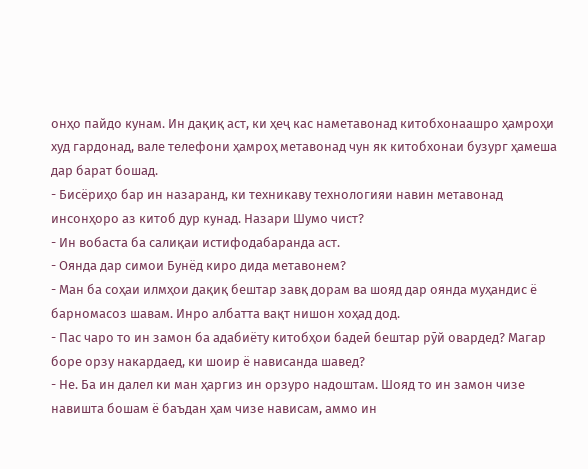онҳо пайдо кунам. Ин дақиқ аст, ки ҳеҷ кас наметавонад китобхонаашро ҳамроҳи худ гардонад, вале телефони ҳамроҳ метавонад чун як китобхонаи бузург ҳамеша дар барат бошад.
- Бисёриҳо бар ин назаранд, ки техникаву технологияи навин метавонад инсонҳоро аз китоб дур кунад. Назари Шумо чист?
- Ин вобаста ба салиқаи истифодабаранда аст.
- Оянда дар симои Бунёд киро дида метавонем?
- Ман ба соҳаи илмҳои дақиқ бештар завқ дорам ва шояд дар оянда муҳандис ё барномасоз шавам. Инро албатта вақт нишон хоҳад дод.
- Пас чаро то ин замон ба адабиёту китобҳои бадеӣ бештар рӯй овардед? Магар боре орзу накардаед, ки шоир ё нависанда шавед?
- Не. Ба ин далел ки ман ҳаргиз ин орзуро надоштам. Шояд то ин замон чизе навишта бошам ё баъдан ҳам чизе нависам, аммо ин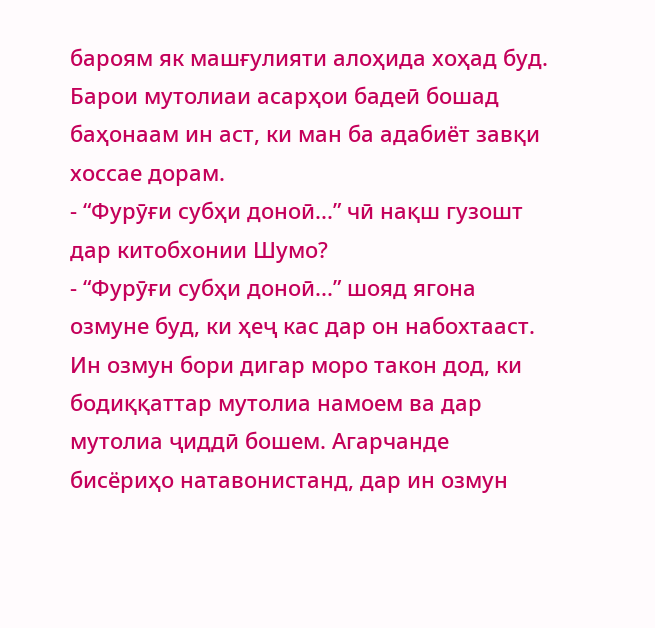бароям як машғулияти алоҳида хоҳад буд. Барои мутолиаи асарҳои бадеӣ бошад баҳонаам ин аст, ки ман ба адабиёт завқи хоссае дорам.
- “Фурӯғи субҳи доноӣ...” чӣ нақш гузошт дар китобхонии Шумо?
- “Фурӯғи субҳи доноӣ...” шояд ягона озмуне буд, ки ҳеҷ кас дар он набохтааст. Ин озмун бори дигар моро такон дод, ки бодиққаттар мутолиа намоем ва дар мутолиа ҷиддӣ бошем. Агарчанде бисёриҳо натавонистанд, дар ин озмун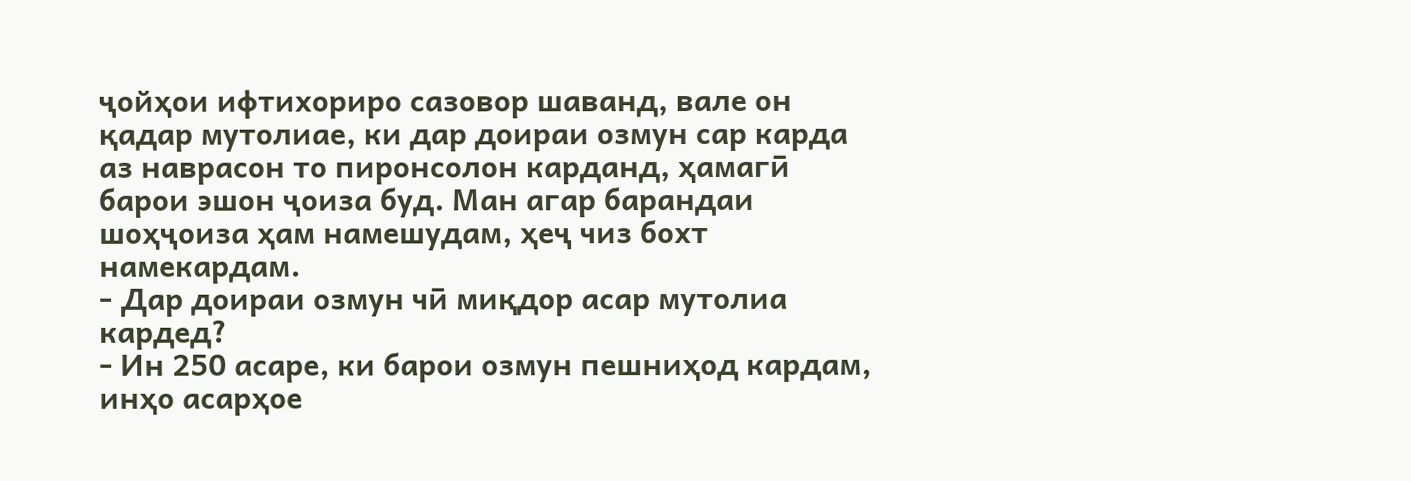ҷойҳои ифтихориро сазовор шаванд, вале он қадар мутолиае, ки дар доираи озмун сар карда аз наврасон то пиронсолон карданд, ҳамагӣ барои эшон ҷоиза буд. Ман агар барандаи шоҳҷоиза ҳам намешудам, ҳеҷ чиз бохт намекардам.
- Дар доираи озмун чӣ миқдор асар мутолиа кардед?
- Ин 250 асаре, ки барои озмун пешниҳод кардам, инҳо асарҳое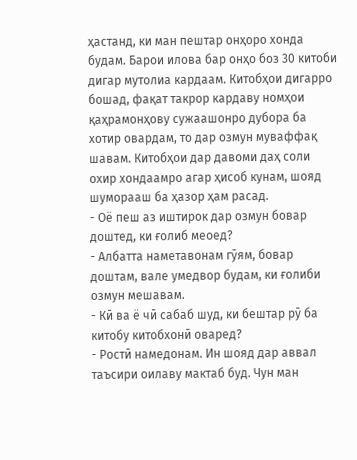ҳастанд, ки ман пештар онҳоро хонда будам. Барои илова бар онҳо боз 30 китоби дигар мутолиа кардаам. Китобҳои дигарро бошад, фақат такрор кардаву номҳои қаҳрамонҳову сужаашонро дубора ба хотир овардам, то дар озмун муваффақ шавам. Китобҳои дар давоми даҳ соли охир хондаамро агар ҳисоб кунам, шояд шуморааш ба ҳазор ҳам расад.
- Оё пеш аз иштирок дар озмун бовар доштед, ки ғолиб меоед?
- Албатта наметавонам гӯям, бовар доштам, вале умедвор будам, ки ғолиби озмун мешавам.
- Кӣ ва ё чӣ сабаб шуд, ки бештар рӯ ба китобу китобхонӣ оваред?
- Ростӣ намедонам. Ин шояд дар аввал таъсири оилаву мактаб буд. Чун ман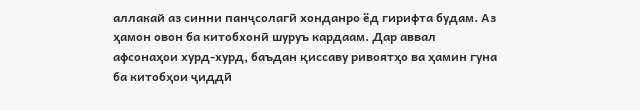аллакай аз синни панҷсолагӣ хонданро ёд гирифта будам. Аз ҳамон овон ба китобхонӣ шуруъ кардаам. Дар аввал афсонаҳои хурд-хурд, баъдан қиссаву ривоятҳо ва ҳамин гуна ба китобҳои ҷиддӣ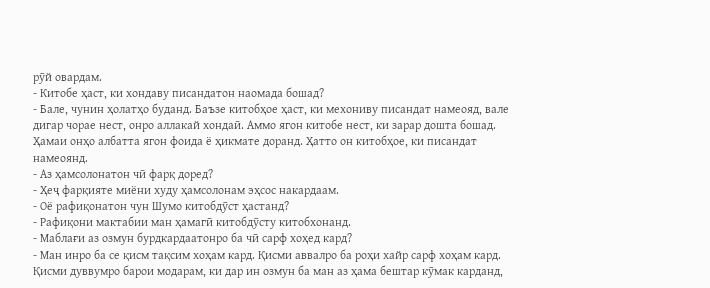рӯй овардам.
- Китобе ҳаст, ки хондаву писандатон наомада бошад?
- Бале, чунин ҳолатҳо буданд. Баъзе китобҳое ҳаст, ки мехониву писандат намеояд, вале дигар чорае нест, онро аллакай хондаӣ. Аммо ягон китобе нест, ки зарар дошта бошад. Ҳамаи онҳо албатта ягон фоида ё ҳикмате доранд. Ҳатто он китобҳое, ки писандат намеоянд.
- Аз ҳамсолонатон чӣ фарқ доред?
- Ҳеҷ фарқияте миёни худу ҳамсолонам эҳсос накардаам.
- Оё рафиқонатон чун Шумо китобдӯст ҳастанд?
- Рафиқони мактабии ман ҳамагӣ китобдӯсту китобхонанд.
- Маблағи аз озмун бурдкардаатонро ба чӣ сарф хоҳед кард?
- Ман инро ба се қисм тақсим хоҳам кард. Қисми аввалро ба роҳи хайр сарф хоҳам кард. Қисми дуввумро барои модарам, ки дар ин озмун ба ман аз ҳама бештар кӯмак карданд,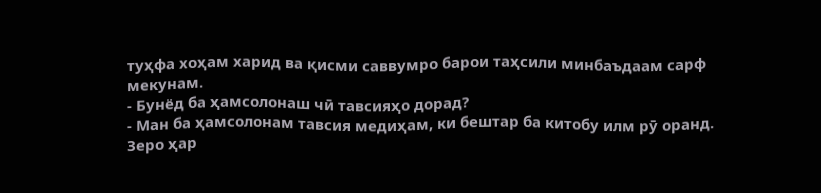туҳфа хоҳам харид ва қисми саввумро барои таҳсили минбаъдаам сарф мекунам.
- Бунёд ба ҳамсолонаш чӣ тавсияҳо дорад?
- Ман ба ҳамсолонам тавсия медиҳам, ки бештар ба китобу илм рӯ оранд. Зеро ҳар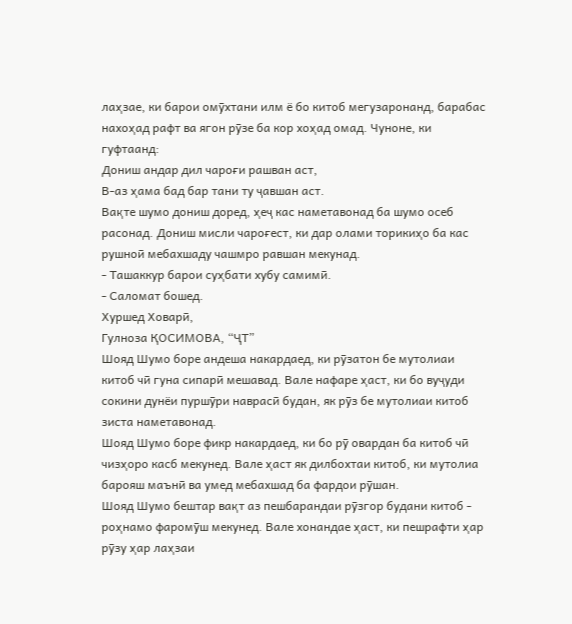лаҳзае, ки барои омӯхтани илм ё бо китоб мегузаронанд, барабас нахоҳад рафт ва ягон рӯзе ба кор хоҳад омад. Чуноне, ки гуфтаанд:
Дониш андар дил чароғи рашван аст,
В-аз ҳама бад бар тани ту ҷавшан аст.
Вақте шумо дониш доред, ҳеҷ кас наметавонад ба шумо осеб расонад. Дониш мисли чароғест, ки дар олами торикиҳо ба кас рушноӣ мебахшаду чашмро равшан мекунад.
- Ташаккур барои суҳбати хубу самимӣ.
- Саломат бошед.
Хуршед Ховарӣ,
Гулноза ҚОСИМОВА, “ҶТ”
Шояд Шумо боре андеша накардаед, ки рӯзатон бе мутолиаи китоб чӣ гуна сипарӣ мешавад. Вале нафаре ҳаст, ки бо вуҷуди сокини дунёи пуршӯри наврасӣ будан, як рӯз бе мутолиаи китоб зиста наметавонад.
Шояд Шумо боре фикр накардаед, ки бо рӯ овардан ба китоб чӣ чизҳоро касб мекунед. Вале ҳаст як дилбохтаи китоб, ки мутолиа барояш маънӣ ва умед мебахшад ба фардои рӯшан.
Шояд Шумо бештар вақт аз пешбарандаи рӯзгор будани китоб - роҳнамо фаромӯш мекунед. Вале хонандае ҳаст, ки пешрафти ҳар рӯзу ҳар лаҳзаи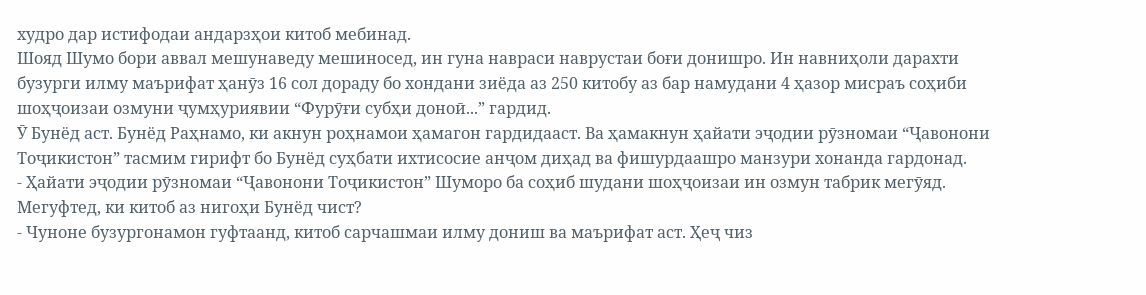худро дар истифодаи андарзҳои китоб мебинад.
Шояд Шумо бори аввал мешунаведу мешиносед, ин гуна навраси наврустаи боғи донишро. Ин навниҳоли дарахти бузурги илму маърифат ҳанӯз 16 сол дораду бо хондани зиёда аз 250 китобу аз бар намудани 4 ҳазор мисраъ соҳиби шоҳҷоизаи озмуни ҷумҳуриявии “Фурӯғи субҳи доноӣ...” гардид.
Ӯ Бунёд аст. Бунёд Раҳнамо, ки акнун роҳнамои ҳамагон гардидааст. Ва ҳамакнун ҳайати эҷодии рӯзномаи “Ҷавонони Тоҷикистон” тасмим гирифт бо Бунёд суҳбати ихтисосие анҷом диҳад ва фишурдаашро манзури хонанда гардонад.
- Ҳайати эҷодии рӯзномаи “Ҷавонони Тоҷикистон” Шуморо ба соҳиб шудани шоҳҷоизаи ин озмун табрик мегӯяд. Мегуфтед, ки китоб аз нигоҳи Бунёд чист?
- Чуноне бузургонамон гуфтаанд, китоб сарчашмаи илму дониш ва маърифат аст. Ҳеҷ чиз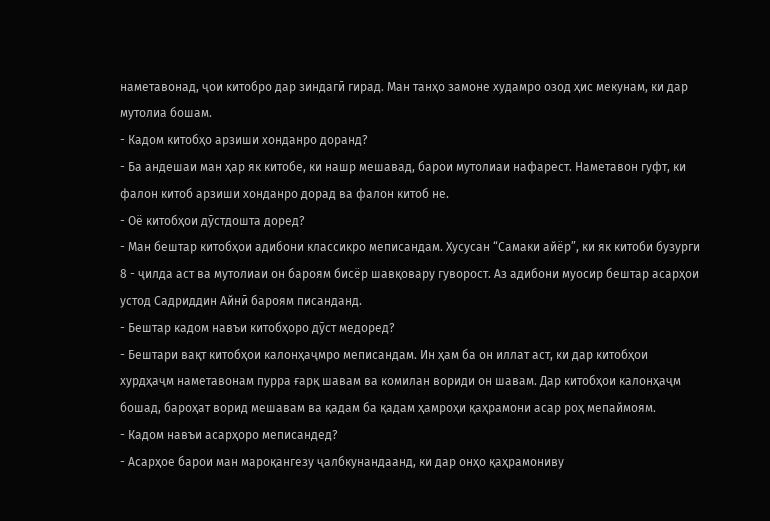наметавонад, ҷои китобро дар зиндагӣ гирад. Ман танҳо замоне худамро озод ҳис мекунам, ки дар мутолиа бошам.
- Кадом китобҳо арзиши хонданро доранд?
- Ба андешаи ман ҳар як китобе, ки нашр мешавад, барои мутолиаи нафарест. Наметавон гуфт, ки фалон китоб арзиши хонданро дорад ва фалон китоб не.
- Оё китобҳои дӯстдошта доред?
- Ман бештар китобҳои адибони классикро меписандам. Хусусан “Самаки айёр”, ки як китоби бузурги 8 - ҷилда аст ва мутолиаи он бароям бисёр шавқовару гуворост. Аз адибони муосир бештар асарҳои устод Садриддин Айнӣ бароям писанданд.
- Бештар кадом навъи китобҳоро дӯст медоред?
- Бештари вақт китобҳои калонҳаҷмро меписандам. Ин ҳам ба он иллат аст, ки дар китобҳои хурдҳаҷм наметавонам пурра ғарқ шавам ва комилан вориди он шавам. Дар китобҳои калонҳаҷм бошад, бароҳат ворид мешавам ва қадам ба қадам ҳамроҳи қаҳрамони асар роҳ мепаймоям.
- Кадом навъи асарҳоро меписандед?
- Асарҳое барои ман мароқангезу ҷалбкунандаанд, ки дар онҳо қаҳрамониву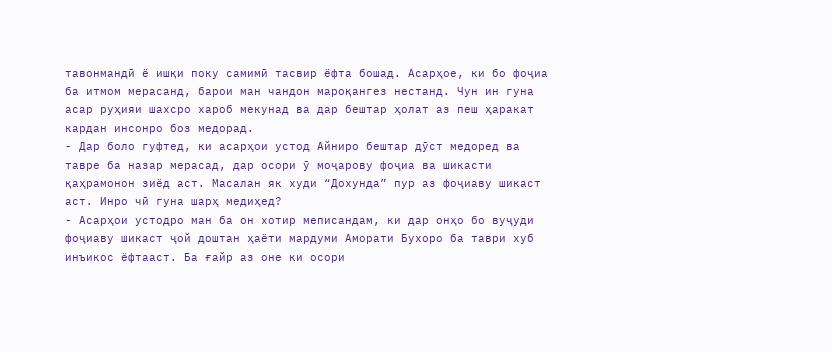тавонмандӣ ё ишқи поку самимӣ тасвир ёфта бошад. Асарҳое, ки бо фоҷиа ба итмом мерасанд, барои ман чандон мароқангез нестанд. Чун ин гуна асар руҳияи шахсро хароб мекунад ва дар бештар ҳолат аз пеш ҳаракат кардан инсонро боз медорад.
- Дар боло гуфтед, ки асарҳои устод Айниро бештар дӯст медоред ва тавре ба назар мерасад, дар осори ӯ моҷарову фоҷиа ва шикасти қаҳрамонон зиёд аст. Масалан як худи “Дохунда” пур аз фоҷиаву шикаст аст. Инро чӣ гуна шарҳ медиҳед?
- Асарҳои устодро ман ба он хотир меписандам, ки дар онҳо бо вуҷуди фоҷиаву шикаст ҷой доштан ҳаёти мардуми Аморати Бухоро ба таври хуб инъикос ёфтааст. Ба ғайр аз оне ки осори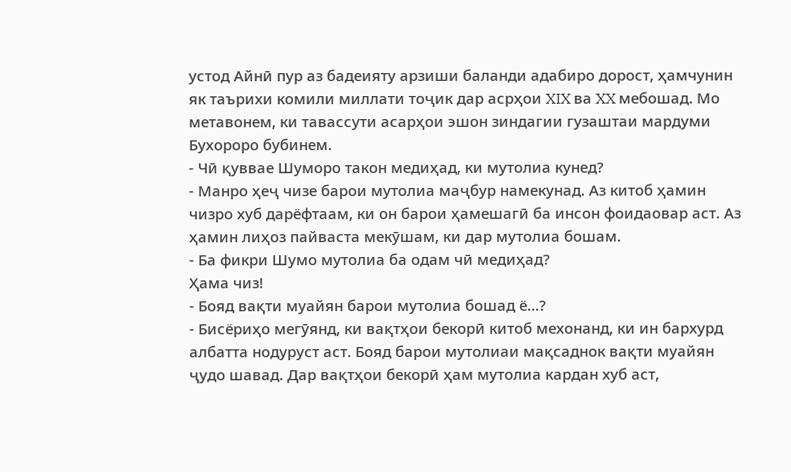устод Айнӣ пур аз бадеияту арзиши баланди адабиро дорост, ҳамчунин як таърихи комили миллати тоҷик дар асрҳои XIX ва XX мебошад. Мо метавонем, ки тавассути асарҳои эшон зиндагии гузаштаи мардуми Бухороро бубинем.
- Чӣ қуввае Шуморо такон медиҳад, ки мутолиа кунед?
- Манро ҳеҷ чизе барои мутолиа маҷбур намекунад. Аз китоб ҳамин чизро хуб дарёфтаам, ки он барои ҳамешагӣ ба инсон фоидаовар аст. Аз ҳамин лиҳоз пайваста мекӯшам, ки дар мутолиа бошам.
- Ба фикри Шумо мутолиа ба одам чӣ медиҳад?
Ҳама чиз!
- Бояд вақти муайян барои мутолиа бошад ё...?
- Бисёриҳо мегӯянд, ки вақтҳои бекорӣ китоб мехонанд, ки ин бархурд албатта нодуруст аст. Бояд барои мутолиаи мақсаднок вақти муайян ҷудо шавад. Дар вақтҳои бекорӣ ҳам мутолиа кардан хуб аст,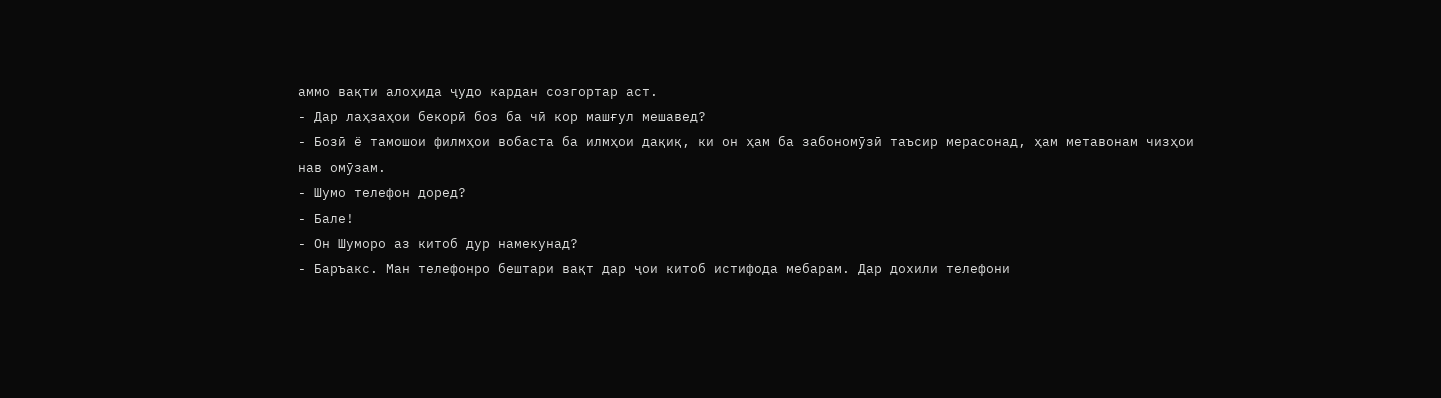аммо вақти алоҳида ҷудо кардан созгортар аст.
- Дар лаҳзаҳои бекорӣ боз ба чӣ кор машғул мешавед?
- Бозӣ ё тамошои филмҳои вобаста ба илмҳои дақиқ, ки он ҳам ба забономӯзӣ таъсир мерасонад, ҳам метавонам чизҳои нав омӯзам.
- Шумо телефон доред?
- Бале!
- Он Шуморо аз китоб дур намекунад?
- Баръакс. Ман телефонро бештари вақт дар ҷои китоб истифода мебарам. Дар дохили телефони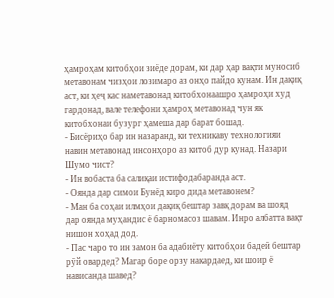ҳамроҳам китобҳои зиёде дорам, ки дар ҳар вақти муносиб метавонам чизҳои лозимаро аз онҳо пайдо кунам. Ин дақиқ аст, ки ҳеҷ кас наметавонад китобхонаашро ҳамроҳи худ гардонад, вале телефони ҳамроҳ метавонад чун як китобхонаи бузург ҳамеша дар барат бошад.
- Бисёриҳо бар ин назаранд, ки техникаву технологияи навин метавонад инсонҳоро аз китоб дур кунад. Назари Шумо чист?
- Ин вобаста ба салиқаи истифодабаранда аст.
- Оянда дар симои Бунёд киро дида метавонем?
- Ман ба соҳаи илмҳои дақиқ бештар завқ дорам ва шояд дар оянда муҳандис ё барномасоз шавам. Инро албатта вақт нишон хоҳад дод.
- Пас чаро то ин замон ба адабиёту китобҳои бадеӣ бештар рӯй овардед? Магар боре орзу накардаед, ки шоир ё нависанда шавед?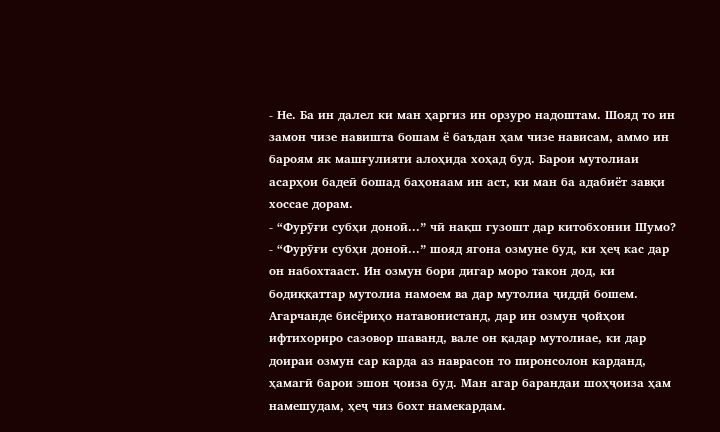- Не. Ба ин далел ки ман ҳаргиз ин орзуро надоштам. Шояд то ин замон чизе навишта бошам ё баъдан ҳам чизе нависам, аммо ин бароям як машғулияти алоҳида хоҳад буд. Барои мутолиаи асарҳои бадеӣ бошад баҳонаам ин аст, ки ман ба адабиёт завқи хоссае дорам.
- “Фурӯғи субҳи доноӣ...” чӣ нақш гузошт дар китобхонии Шумо?
- “Фурӯғи субҳи доноӣ...” шояд ягона озмуне буд, ки ҳеҷ кас дар он набохтааст. Ин озмун бори дигар моро такон дод, ки бодиққаттар мутолиа намоем ва дар мутолиа ҷиддӣ бошем. Агарчанде бисёриҳо натавонистанд, дар ин озмун ҷойҳои ифтихориро сазовор шаванд, вале он қадар мутолиае, ки дар доираи озмун сар карда аз наврасон то пиронсолон карданд, ҳамагӣ барои эшон ҷоиза буд. Ман агар барандаи шоҳҷоиза ҳам намешудам, ҳеҷ чиз бохт намекардам.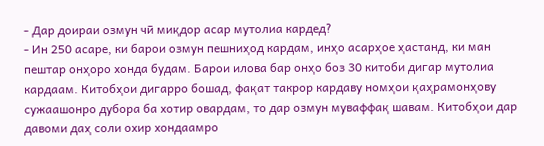- Дар доираи озмун чӣ миқдор асар мутолиа кардед?
- Ин 250 асаре, ки барои озмун пешниҳод кардам, инҳо асарҳое ҳастанд, ки ман пештар онҳоро хонда будам. Барои илова бар онҳо боз 30 китоби дигар мутолиа кардаам. Китобҳои дигарро бошад, фақат такрор кардаву номҳои қаҳрамонҳову сужаашонро дубора ба хотир овардам, то дар озмун муваффақ шавам. Китобҳои дар давоми даҳ соли охир хондаамро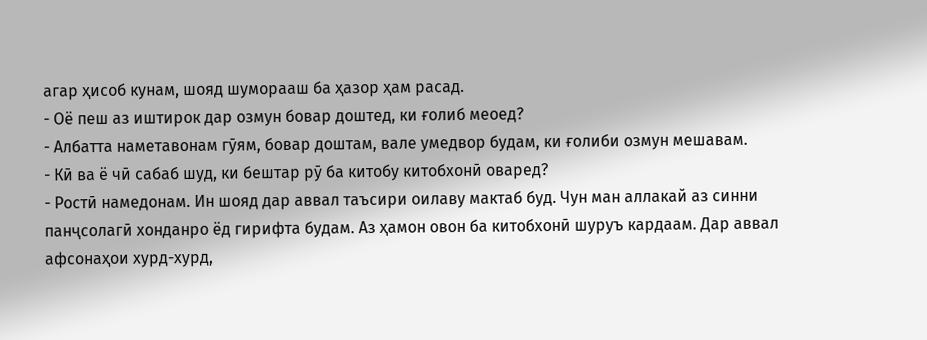агар ҳисоб кунам, шояд шуморааш ба ҳазор ҳам расад.
- Оё пеш аз иштирок дар озмун бовар доштед, ки ғолиб меоед?
- Албатта наметавонам гӯям, бовар доштам, вале умедвор будам, ки ғолиби озмун мешавам.
- Кӣ ва ё чӣ сабаб шуд, ки бештар рӯ ба китобу китобхонӣ оваред?
- Ростӣ намедонам. Ин шояд дар аввал таъсири оилаву мактаб буд. Чун ман аллакай аз синни панҷсолагӣ хонданро ёд гирифта будам. Аз ҳамон овон ба китобхонӣ шуруъ кардаам. Дар аввал афсонаҳои хурд-хурд,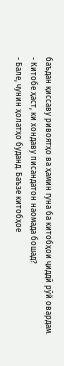баъдан қиссаву ривоятҳо ва ҳамин гуна ба китобҳои ҷиддӣ рӯй овардам.
- Китобе ҳаст, ки хондаву писандатон наомада бошад?
- Бале, чунин ҳолатҳо буданд. Баъзе китобҳое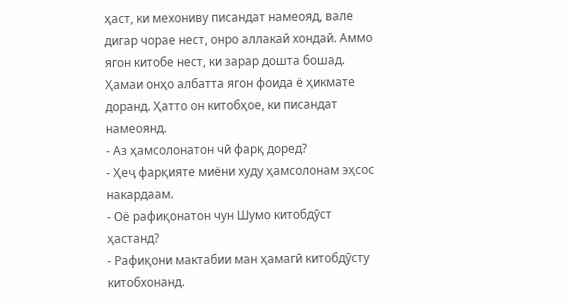ҳаст, ки мехониву писандат намеояд, вале дигар чорае нест, онро аллакай хондаӣ. Аммо ягон китобе нест, ки зарар дошта бошад. Ҳамаи онҳо албатта ягон фоида ё ҳикмате доранд. Ҳатто он китобҳое, ки писандат намеоянд.
- Аз ҳамсолонатон чӣ фарқ доред?
- Ҳеҷ фарқияте миёни худу ҳамсолонам эҳсос накардаам.
- Оё рафиқонатон чун Шумо китобдӯст ҳастанд?
- Рафиқони мактабии ман ҳамагӣ китобдӯсту китобхонанд.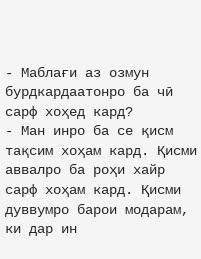- Маблағи аз озмун бурдкардаатонро ба чӣ сарф хоҳед кард?
- Ман инро ба се қисм тақсим хоҳам кард. Қисми аввалро ба роҳи хайр сарф хоҳам кард. Қисми дуввумро барои модарам, ки дар ин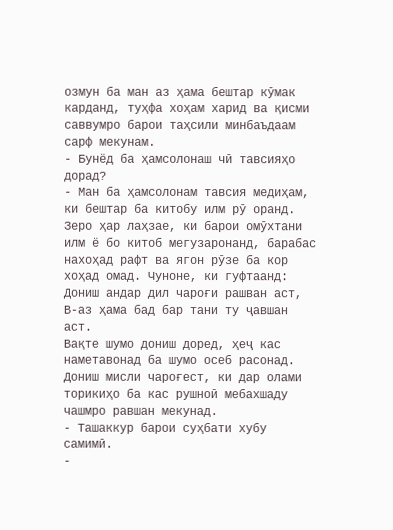озмун ба ман аз ҳама бештар кӯмак карданд, туҳфа хоҳам харид ва қисми саввумро барои таҳсили минбаъдаам сарф мекунам.
- Бунёд ба ҳамсолонаш чӣ тавсияҳо дорад?
- Ман ба ҳамсолонам тавсия медиҳам, ки бештар ба китобу илм рӯ оранд. Зеро ҳар лаҳзае, ки барои омӯхтани илм ё бо китоб мегузаронанд, барабас нахоҳад рафт ва ягон рӯзе ба кор хоҳад омад. Чуноне, ки гуфтаанд:
Дониш андар дил чароғи рашван аст,
В-аз ҳама бад бар тани ту ҷавшан аст.
Вақте шумо дониш доред, ҳеҷ кас наметавонад ба шумо осеб расонад. Дониш мисли чароғест, ки дар олами торикиҳо ба кас рушноӣ мебахшаду чашмро равшан мекунад.
- Ташаккур барои суҳбати хубу самимӣ.
-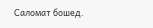Саломат бошед.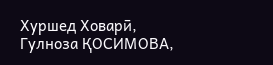Хуршед Ховарӣ,
Гулноза ҚОСИМОВА,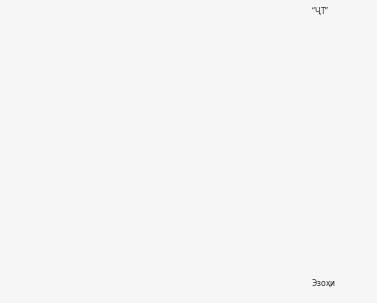“ҶТ”














Эзоҳи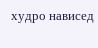худро нависед